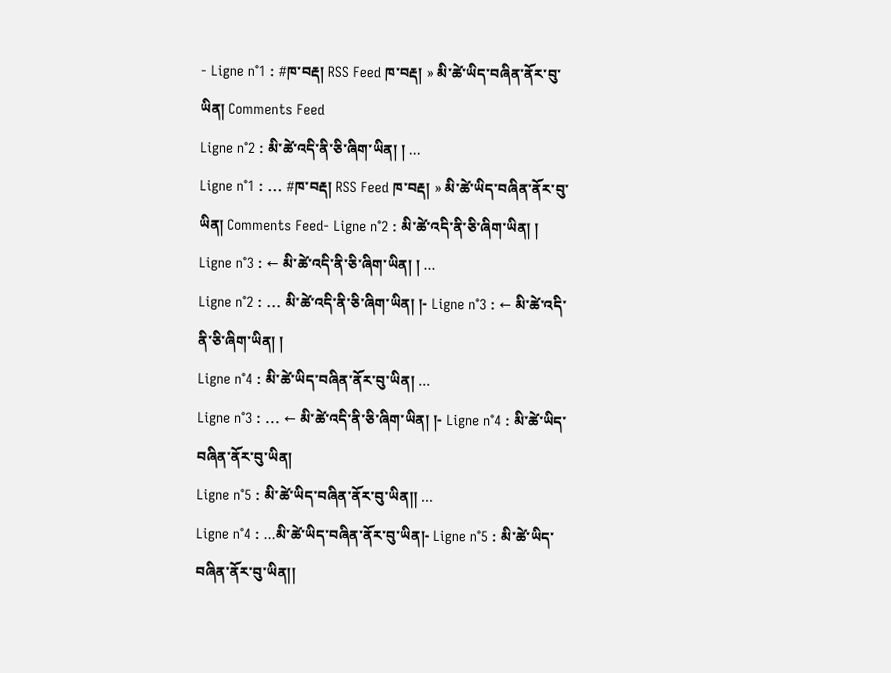- Ligne n°1 : #ཁ་བརྡ། RSS Feed ཁ་བརྡ། » མི་ཚེ་ཡིད་བཞིན་ནོར་བུ་ཡིན། Comments Feed
Ligne n°2 : མི་ཚེ་འདི་ནི་ཅི་ཞིག་ཡིན། ། ...
Ligne n°1 : ... #ཁ་བརྡ། RSS Feed ཁ་བརྡ། » མི་ཚེ་ཡིད་བཞིན་ནོར་བུ་ཡིན། Comments Feed- Ligne n°2 : མི་ཚེ་འདི་ནི་ཅི་ཞིག་ཡིན། །
Ligne n°3 : ← མི་ཚེ་འདི་ནི་ཅི་ཞིག་ཡིན། ། ...
Ligne n°2 : ... མི་ཚེ་འདི་ནི་ཅི་ཞིག་ཡིན། །- Ligne n°3 : ← མི་ཚེ་འདི་ནི་ཅི་ཞིག་ཡིན། །
Ligne n°4 : མི་ཚེ་ཡིད་བཞིན་ནོར་བུ་ཡིན། ...
Ligne n°3 : ... ← མི་ཚེ་འདི་ནི་ཅི་ཞིག་ཡིན། །- Ligne n°4 : མི་ཚེ་ཡིད་བཞིན་ནོར་བུ་ཡིན།
Ligne n°5 : མི་ཚེ་ཡིད་བཞིན་ནོར་བུ་ཡིན།། ...
Ligne n°4 : ...མི་ཚེ་ཡིད་བཞིན་ནོར་བུ་ཡིན།- Ligne n°5 : མི་ཚེ་ཡིད་བཞིན་ནོར་བུ་ཡིན།།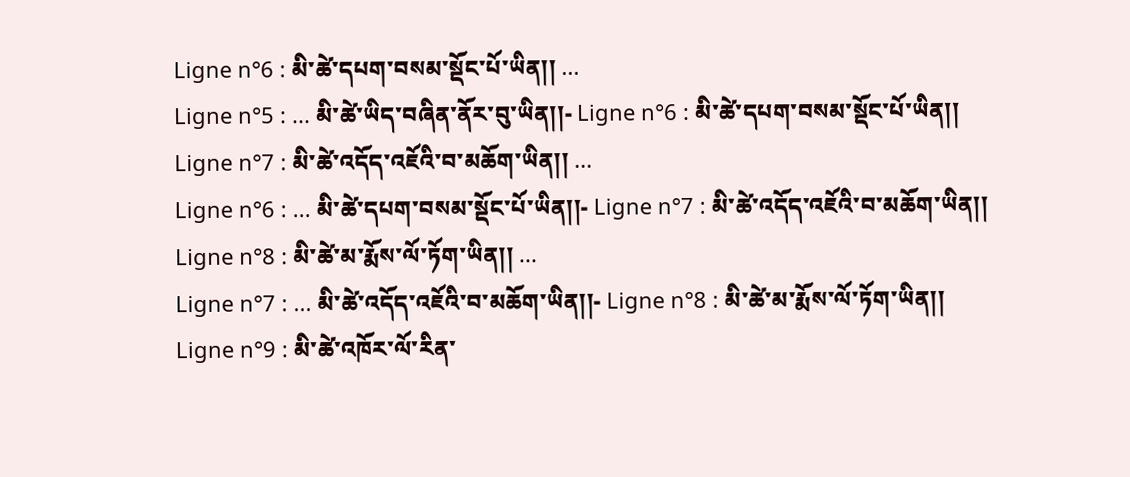Ligne n°6 : མི་ཚེ་དཔག་བསམ་སྡོང་པོ་ཡིན།། ...
Ligne n°5 : ... མི་ཚེ་ཡིད་བཞིན་ནོར་བུ་ཡིན།།- Ligne n°6 : མི་ཚེ་དཔག་བསམ་སྡོང་པོ་ཡིན།།
Ligne n°7 : མི་ཚེ་འདོད་འཇོའི་བ་མཆོག་ཡིན།། ...
Ligne n°6 : ... མི་ཚེ་དཔག་བསམ་སྡོང་པོ་ཡིན།།- Ligne n°7 : མི་ཚེ་འདོད་འཇོའི་བ་མཆོག་ཡིན།།
Ligne n°8 : མི་ཚེ་མ་རྨོས་ལོ་ཏོག་ཡིན།། ...
Ligne n°7 : ... མི་ཚེ་འདོད་འཇོའི་བ་མཆོག་ཡིན།།- Ligne n°8 : མི་ཚེ་མ་རྨོས་ལོ་ཏོག་ཡིན།།
Ligne n°9 : མི་ཚེ་འཁོར་ལོ་རིན་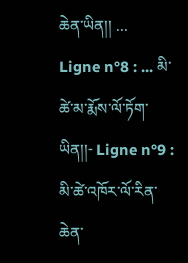ཆེན་ཡིན།། ...
Ligne n°8 : ... མི་ཚེ་མ་རྨོས་ལོ་ཏོག་ཡིན།།- Ligne n°9 : མི་ཚེ་འཁོར་ལོ་རིན་ཆེན་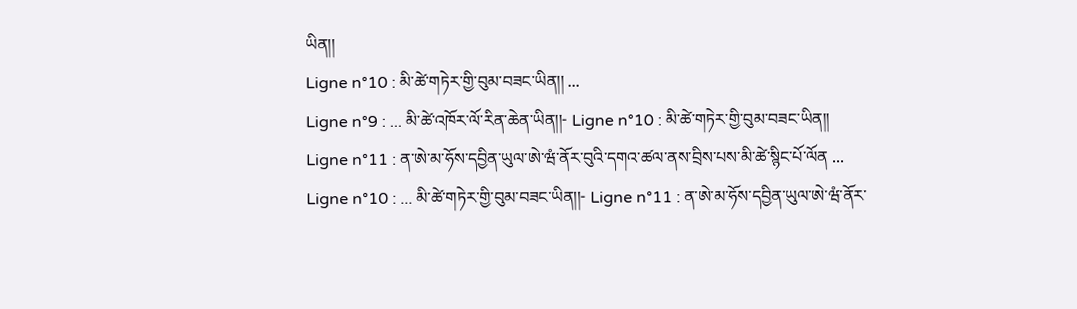ཡིན།།
Ligne n°10 : མི་ཚེ་གཏེར་གྱི་བུམ་བཟང་ཡིན།། ...
Ligne n°9 : ... མི་ཚེ་འཁོར་ལོ་རིན་ཆེན་ཡིན།།- Ligne n°10 : མི་ཚེ་གཏེར་གྱི་བུམ་བཟང་ཡིན།།
Ligne n°11 : ན་ཨེ་མ་ཧོས་དབྱིན་ཡུལ་ཨེ་ཝཾ་ནོར་བུའི་དགའ་ཚལ་ནས་བྲིས་པས་མི་ཚེ་སྙིང་པོ་ལོན ...
Ligne n°10 : ... མི་ཚེ་གཏེར་གྱི་བུམ་བཟང་ཡིན།།- Ligne n°11 : ན་ཨེ་མ་ཧོས་དབྱིན་ཡུལ་ཨེ་ཝཾ་ནོར་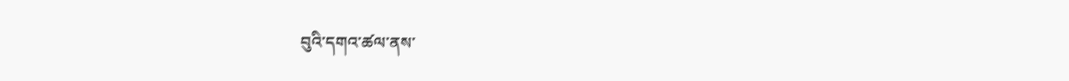བུའི་དགའ་ཚལ་ནས་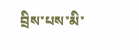བྲིས་པས་མི་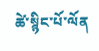ཚེ་སྙིང་པོ་ལོན